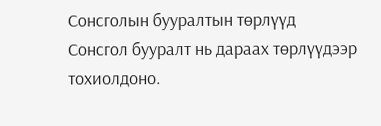Сонсголын бууралтын төрлүүд
Сонсгол бууралт нь дараах төрлүүдээр тохиолдоно.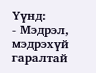Үүнд:
- Мэдрэл, мэдрэхүй гаралтай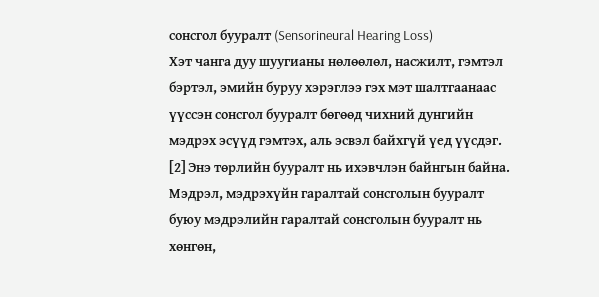сонсгол бууралт (Sensorineural Hearing Loss)
Хэт чанга дуу шуугианы нөлөөлөл, насжилт, гэмтэл бэртэл, эмийн буруу хэрэглээ гэх мэт шалтгаанаас үүссэн сонсгол бууралт бөгөөд чихний дунгийн мэдрэх эсүүд гэмтэх, аль эсвэл байхгүй үед үүсдэг. [2] Энэ төрлийн бууралт нь ихэвчлэн байнгын байна. Мэдрэл, мэдрэхүйн гаралтай сонсголын бууралт буюу мэдрэлийн гаралтай сонсголын бууралт нь хөнгөн,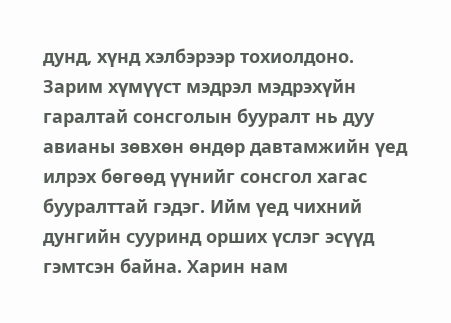дунд, хүнд хэлбэрээр тохиолдоно. Зарим хүмүүст мэдрэл мэдрэхүйн гаралтай сонсголын бууралт нь дуу авианы зөвхөн өндөр давтамжийн үед илрэх бөгөөд үүнийг сонсгол хагас бууралттай гэдэг. Ийм үед чихний дунгийн сууринд орших үслэг эсүүд гэмтсэн байна. Харин нам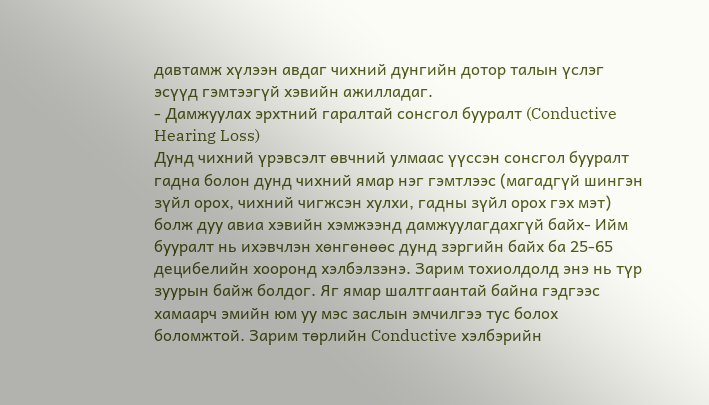давтамж хүлээн авдаг чихний дунгийн дотор талын үслэг эсүүд гэмтээгүй хэвийн ажилладаг.
- Дамжуулах эрхтний гаралтай сонсгол бууралт (Conductive Hearing Loss)
Дунд чихний үрэвсэлт өвчний улмаас үүссэн сонсгол бууралт гадна болон дунд чихний ямар нэг гэмтлээс (магадгүй шингэн зүйл орох, чихний чигжсэн хулхи, гадны зүйл орох гэх мэт) болж дуу авиа хэвийн хэмжээнд дамжуулагдахгүй байх- Ийм бууралт нь ихэвчлэн хөнгөнөөс дунд зэргийн байх ба 25-65 децибелийн хооронд хэлбэлзэнэ. Зарим тохиолдолд энэ нь түр зуурын байж болдог. Яг ямар шалтгаантай байна гэдгээс хамаарч эмийн юм уу мэс заслын эмчилгээ тус болох боломжтой. Зарим төрлийн Conductive хэлбэрийн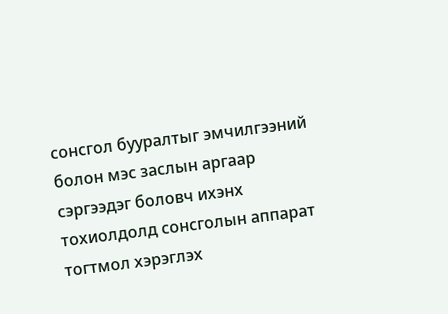сонсгол бууралтыг эмчилгээний болон мэс заслын аргаар сэргээдэг боловч ихэнх тохиолдолд сонсголын аппарат тогтмол хэрэглэх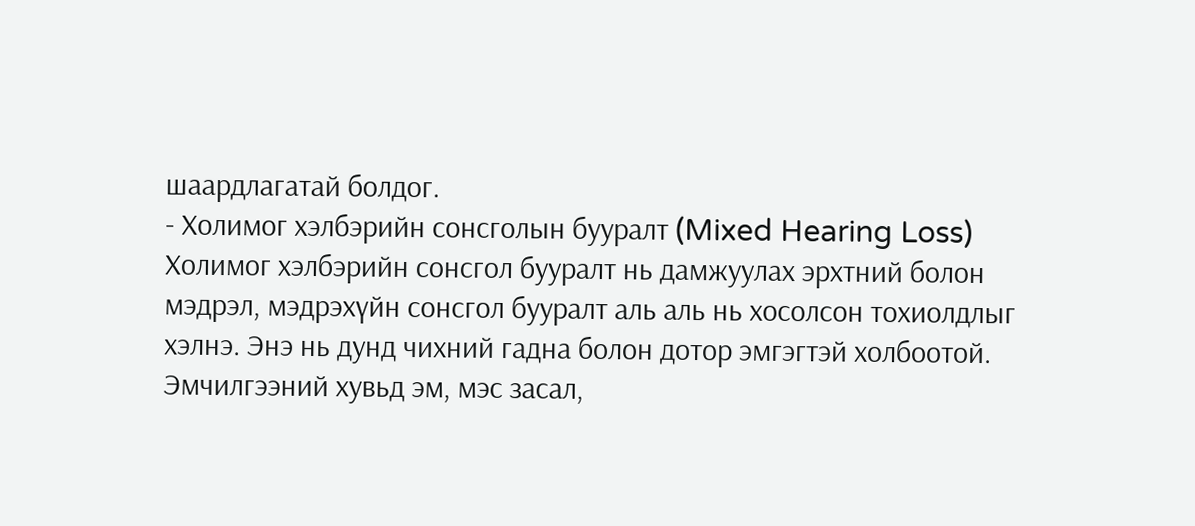шаардлагатай болдог.
- Холимог хэлбэрийн сонсголын бууралт (Mixed Hearing Loss)
Холимог хэлбэрийн сонсгол бууралт нь дамжуулах эрхтний болон мэдрэл, мэдрэхүйн сонсгол бууралт аль аль нь хосолсон тохиолдлыг хэлнэ. Энэ нь дунд чихний гадна болон дотор эмгэгтэй холбоотой. Эмчилгээний хувьд эм, мэс засал,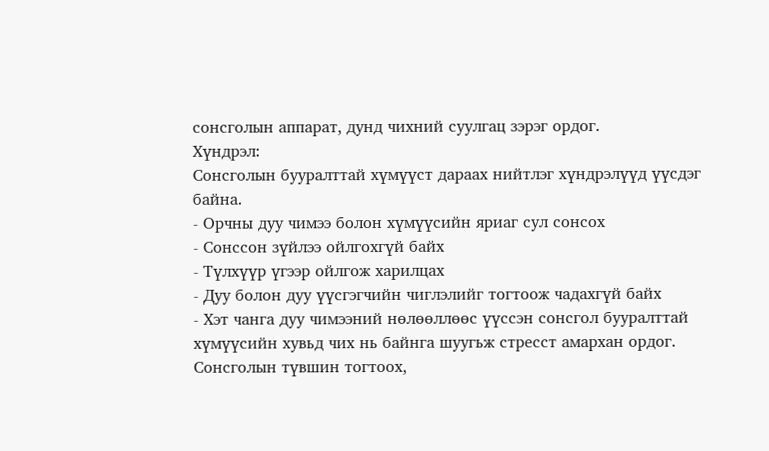сонсголын аппарат, дунд чихний суулгац зэрэг ордог.
Хүндрэл:
Сонсголын бууралттай хүмүүст дараах нийтлэг хүндрэлүүд үүсдэг байна.
- Орчны дуу чимээ болон хүмүүсийн яриаг сул сонсох
- Сонссон зүйлээ ойлгохгүй байх
- Түлхүүр үгээр ойлгож харилцах
- Дуу болон дуу үүсгэгчийн чиглэлийг тогтоож чадахгүй байх
- Хэт чанга дуу чимээний нөлөөллөөс үүссэн сонсгол бууралттай хүмүүсийн хувьд чих нь байнга шуугьж стресст амархан ордог.
Сонсголын түвшин тогтоох,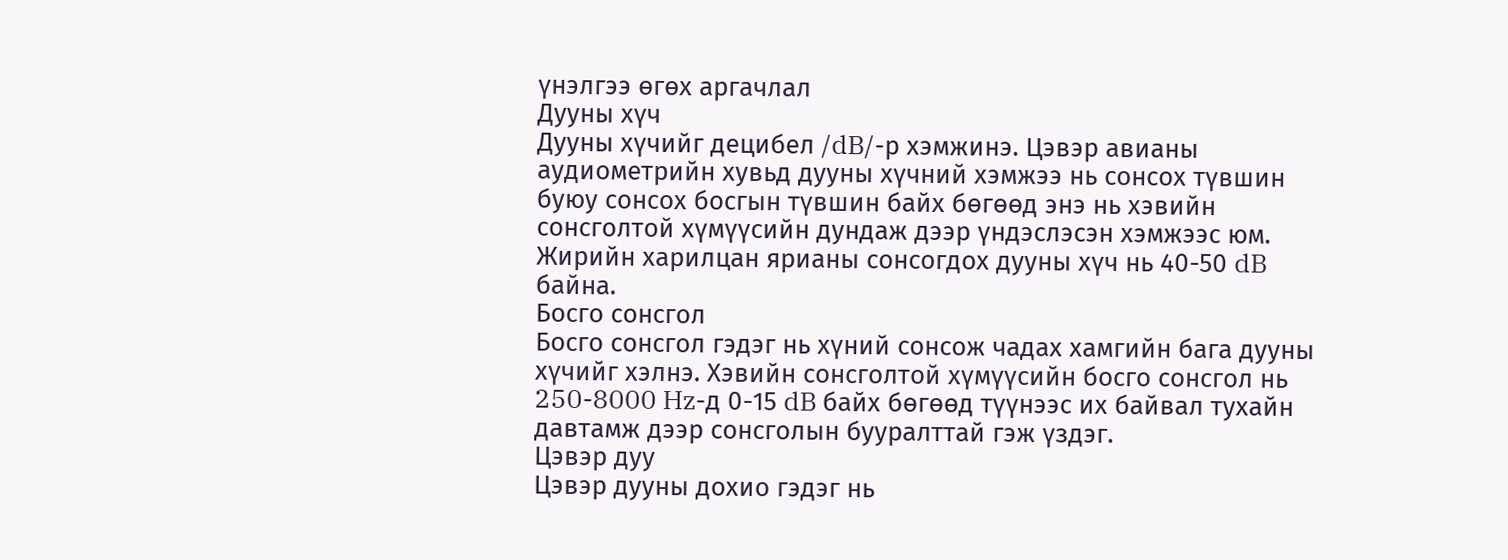үнэлгээ өгөх аргачлал
Дууны хүч
Дууны хүчийг децибел /dB/-р хэмжинэ. Цэвэр авианы аудиометрийн хувьд дууны хүчний хэмжээ нь сонсох түвшин буюу сонсох босгын түвшин байх бөгөөд энэ нь хэвийн сонсголтой хүмүүсийн дундаж дээр үндэслэсэн хэмжээс юм. Жирийн харилцан ярианы сонсогдох дууны хүч нь 40-50 dB байна.
Босго сонсгол
Босго сонсгол гэдэг нь хүний сонсож чадах хамгийн бага дууны хүчийг хэлнэ. Хэвийн сонсголтой хүмүүсийн босго сонсгол нь 250-8000 Hz-д 0-15 dB байх бөгөөд түүнээс их байвал тухайн давтамж дээр сонсголын бууралттай гэж үздэг.
Цэвэр дуу
Цэвэр дууны дохио гэдэг нь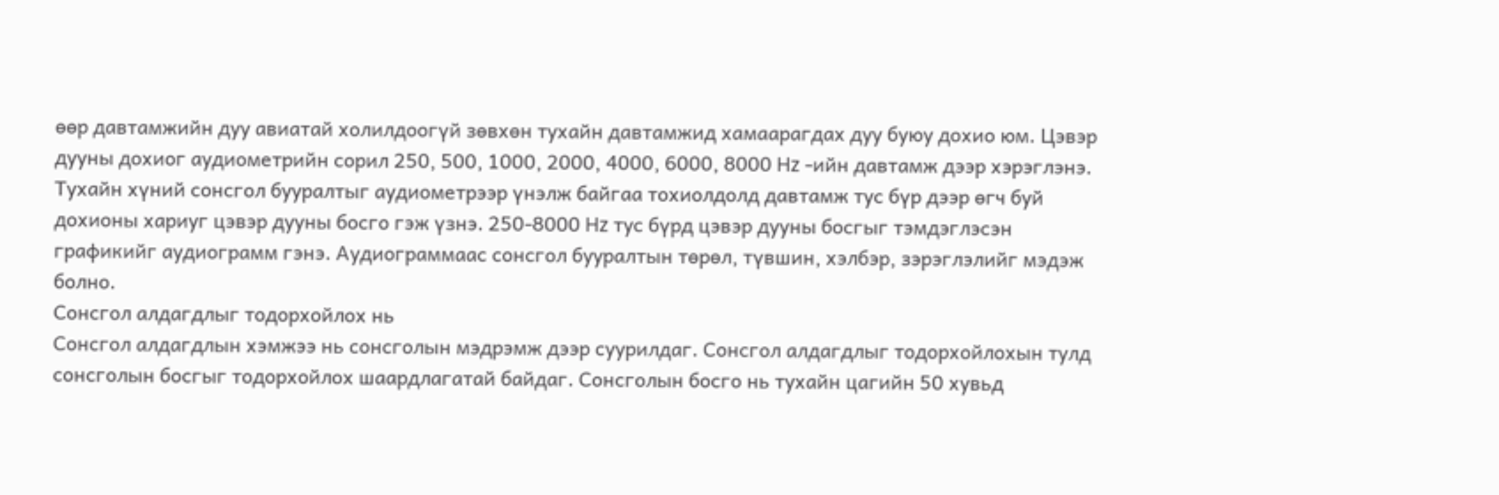өөр давтамжийн дуу авиатай холилдоогүй зөвхөн тухайн давтамжид хамаарагдах дуу буюу дохио юм. Цэвэр дууны дохиог аудиометрийн сорил 250, 500, 1000, 2000, 4000, 6000, 8000 Hz -ийн давтамж дээр хэрэглэнэ. Тухайн хүний сонсгол бууралтыг аудиометрээр үнэлж байгаа тохиолдолд давтамж тус бүр дээр өгч буй дохионы хариуг цэвэр дууны босго гэж үзнэ. 250-8000 Hz тус бүрд цэвэр дууны босгыг тэмдэглэсэн графикийг аудиограмм гэнэ. Аудиограммаас сонсгол бууралтын төрөл, түвшин, хэлбэр, зэрэглэлийг мэдэж болно.
Сонсгол алдагдлыг тодорхойлох нь
Сонсгол алдагдлын хэмжээ нь сонсголын мэдрэмж дээр суурилдаг. Сонсгол алдагдлыг тодорхойлохын тулд сонсголын босгыг тодорхойлох шаардлагатай байдаг. Сонсголын босго нь тухайн цагийн 50 хувьд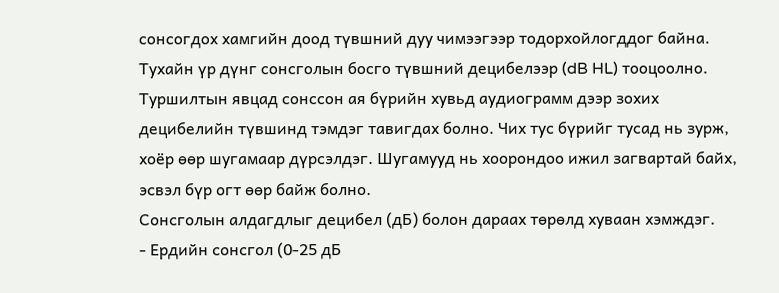сонсогдох хамгийн доод түвшний дуу чимээгээр тодорхойлогддог байна.
Тухайн үр дүнг сонсголын босго түвшний децибелээр (dB HL) тооцоолно. Туршилтын явцад сонссон ая бүрийн хувьд аудиограмм дээр зохих децибелийн түвшинд тэмдэг тавигдах болно. Чих тус бүрийг тусад нь зурж, хоёр өөр шугамаар дүрсэлдэг. Шугамууд нь хоорондоо ижил загвартай байх, эсвэл бүр огт өөр байж болно.
Сонсголын алдагдлыг децибел (дБ) болон дараах төрөлд хуваан хэмждэг.
- Ердийн сонсгол (0-25 дБ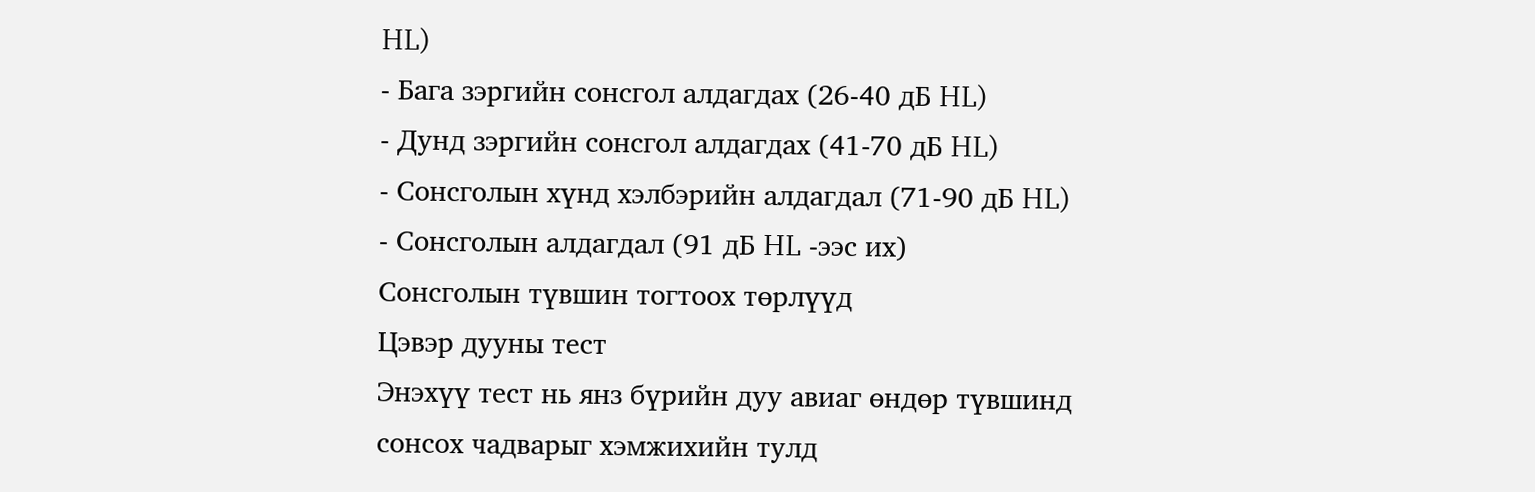HL)
- Бага зэргийн сонсгол алдагдах (26-40 дБ HL)
- Дунд зэргийн сонсгол алдагдах (41-70 дБ HL)
- Сонсголын хүнд хэлбэрийн алдагдал (71-90 дБ HL)
- Сонсголын алдагдал (91 дБ HL -ээс их)
Сонсголын түвшин тогтоох төрлүүд
Цэвэр дууны тест
Энэхүү тест нь янз бүрийн дуу авиаг өндөр түвшинд сонсох чадварыг хэмжихийн тулд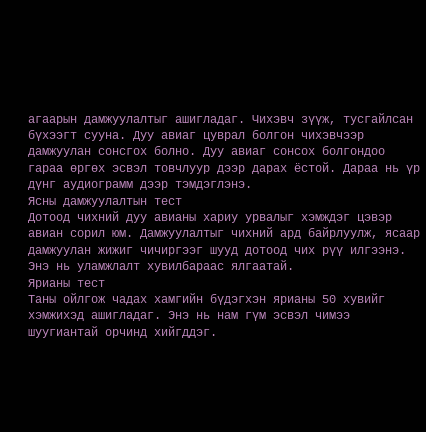агаарын дамжуулалтыг ашигладаг. Чихэвч зүүж, тусгайлсан бүхээгт сууна. Дуу авиаг цуврал болгон чихэвчээр дамжуулан сонсгох болно. Дуу авиаг сонсох болгондоо гараа өргөх эсвэл товчлуур дээр дарах ёстой. Дараа нь үр дүнг аудиограмм дээр тэмдэглэнэ.
Ясны дамжуулалтын тест
Дотоод чихний дуу авианы хариу урвалыг хэмждэг цэвэр авиан сорил юм. Дамжуулалтыг чихний ард байрлуулж, ясаар дамжуулан жижиг чичиргээг шууд дотоод чих рүү илгээнэ. Энэ нь уламжлалт хувилбараас ялгаатай.
Ярианы тест
Таны ойлгож чадах хамгийн бүдэгхэн ярианы 50 хувийг хэмжихэд ашигладаг. Энэ нь нам гүм эсвэл чимээ шуугиантай орчинд хийгддэг.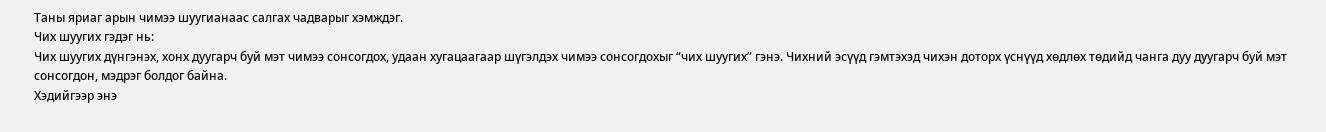Таны яриаг арын чимээ шуугианаас салгах чадварыг хэмждэг.
Чих шуугих гэдэг нь:
Чих шуугих дүнгэнэх, хонх дуугарч буй мэт чимээ сонсогдох, удаан хугацаагаар шүгэлдэх чимээ сонсогдохыг “чих шуугих” гэнэ. Чихний эсүүд гэмтэхэд чихэн доторх үснүүд хөдлөх төдийд чанга дуу дуугарч буй мэт сонсогдон, мэдрэг болдог байна.
Хэдийгээр энэ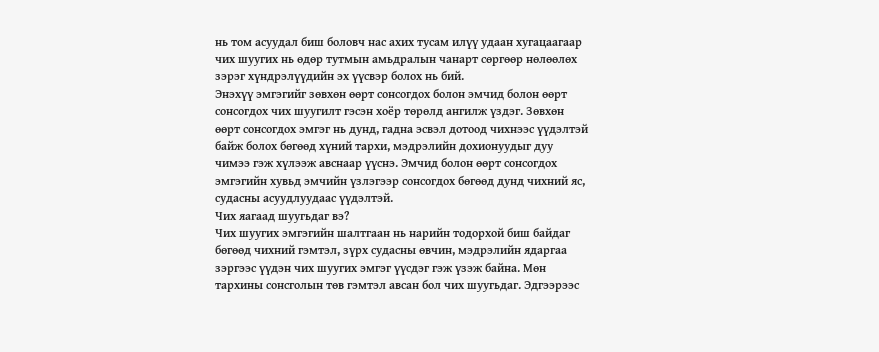нь том асуудал биш боловч нас ахих тусам илүү удаан хугацаагаар чих шуугих нь өдөр тутмын амьдралын чанарт сөргөөр нөлөөлөх зэрэг хүндрэлүүдийн эх үүсвэр болох нь бий.
Энэхүү эмгэгийг зөвхөн өөрт сонсогдох болон эмчид болон өөрт сонсогдох чих шуугилт гэсэн хоёр төрөлд ангилж үздэг. Зөвхөн өөрт сонсогдох эмгэг нь дунд, гадна эсвэл дотоод чихнээс үүдэлтэй байж болох бөгөөд хүний тархи, мэдрэлийн дохионуудыг дуу чимээ гэж хүлээж авснаар үүснэ. Эмчид болон өөрт сонсогдох эмгэгийн хувьд эмчийн үзлэгээр сонсогдох бөгөөд дунд чихний яс, судасны асуудлуудаас үүдэлтэй.
Чих яагаад шуугьдаг вэ?
Чих шуугих эмгэгийн шалтгаан нь нарийн тодорхой биш байдаг бөгөөд чихний гэмтэл, зүрх судасны өвчин, мэдрэлийн ядаргаа зэргээс үүдэн чих шуугих эмгэг үүсдэг гэж үзэж байна. Мөн тархины сонсголын төв гэмтэл авсан бол чих шуугьдаг. Эдгээрээс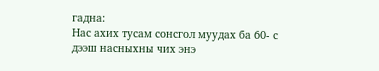гадна:
Нас ахих тусам сонсгол муудах ба 60- с дээш насныхны чих энэ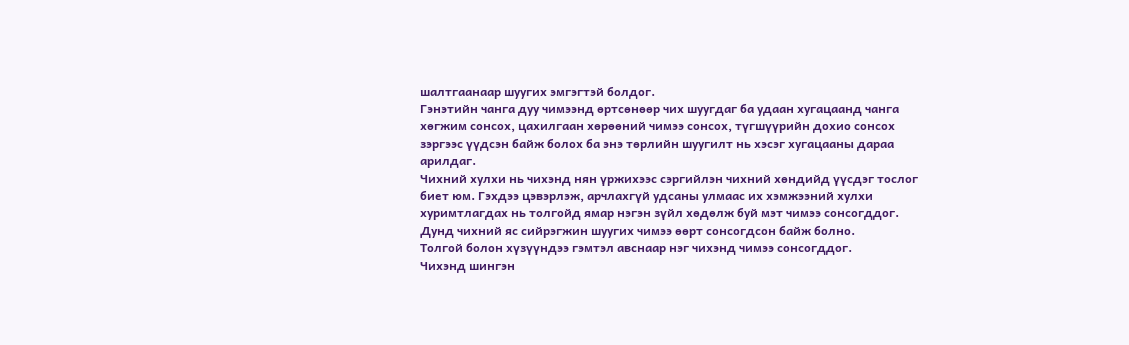шалтгаанаар шуугих эмгэгтэй болдог.
Гэнэтийн чанга дуу чимээнд өртсөнөөр чих шуугдаг ба удаан хугацаанд чанга хөгжим сонсох, цахилгаан хөрөөний чимээ сонсох, түгшүүрийн дохио сонсох зэргээс үүдсэн байж болох ба энэ төрлийн шуугилт нь хэсэг хугацааны дараа арилдаг.
Чихний хулхи нь чихэнд нян үржихээс сэргийлэн чихний хөндийд үүсдэг тослог биет юм. Гэхдээ цэвэрлэж, арчлахгүй удсаны улмаас их хэмжээний хулхи хуримтлагдах нь толгойд ямар нэгэн зүйл хөдөлж буй мэт чимээ сонсогддог.
Дунд чихний яс сийрэгжин шуугих чимээ өөрт сонсогдсон байж болно.
Толгой болон хүзүүндээ гэмтэл авснаар нэг чихэнд чимээ сонсогддог.
Чихэнд шингэн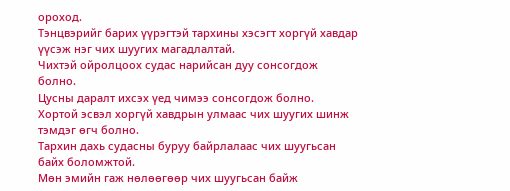ороход.
Тэнцвэрийг барих үүрэгтэй тархины хэсэгт хоргүй хавдар үүсэж нэг чих шуугих магадлалтай.
Чихтэй ойролцоох судас нарийсан дуу сонсогдож болно.
Цусны даралт ихсэх үед чимээ сонсогдож болно.
Хортой эсвэл хоргүй хавдрын улмаас чих шуугих шинж тэмдэг өгч болно.
Тархин дахь судасны буруу байрлалаас чих шуугьсан байх боломжтой.
Мөн эмийн гаж нөлөөгөөр чих шуугьсан байж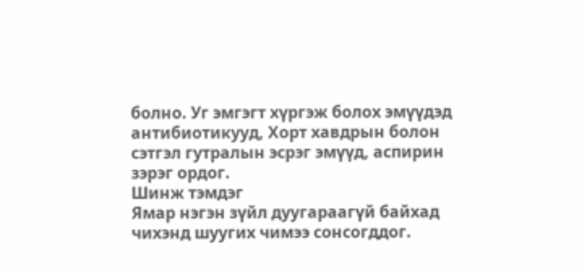болно. Уг эмгэгт хүргэж болох эмүүдэд антибиотикууд, Хорт хавдрын болон сэтгэл гутралын эсрэг эмүүд, аспирин зэрэг ордог.
Шинж тэмдэг
Ямар нэгэн зүйл дуугараагүй байхад чихэнд шуугих чимээ сонсогддог.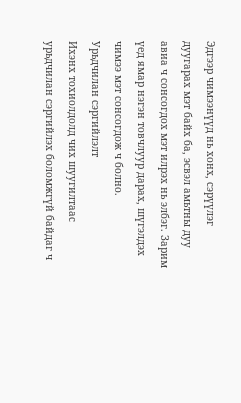Эдгээр чимээнүүд нь хонх, сэрүүлэг дуугарах мэт байх ба, эсвэл амьтны дуу авиа ч сонсогдох мэт илрэх нь элбэг. Зарим үед ямар нэгэн товчлуур дарах, шүгэлдэх чимээ мэт сонсогдож ч болно.
Урьдчилан сэргийлэлт
Ихэнх тохиолдолд чих шуугилтаас урьдчилан сэргийлэх боломжгүй байдаг ч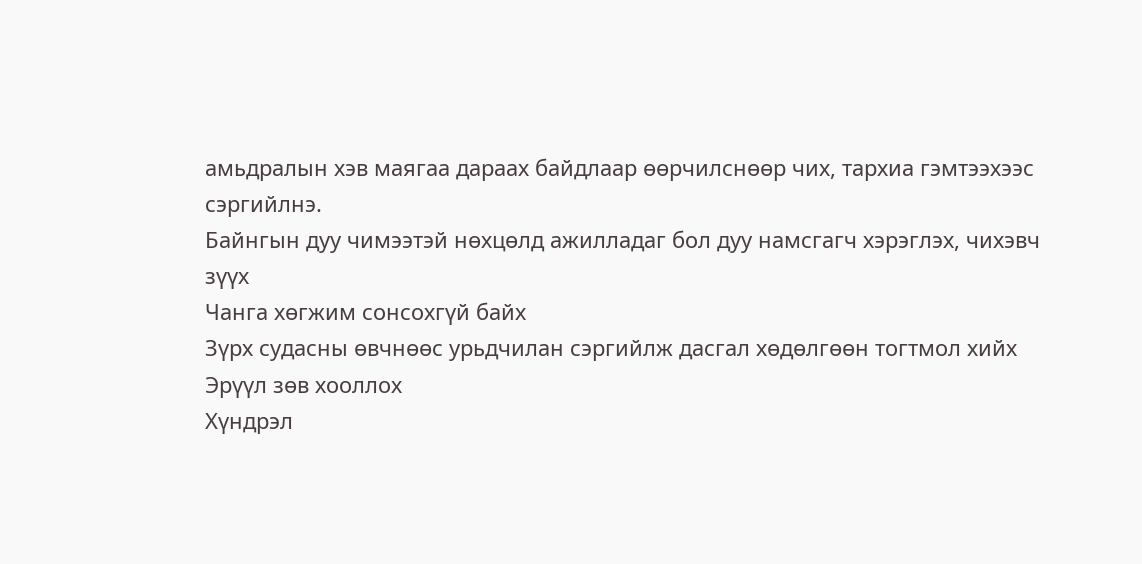амьдралын хэв маягаа дараах байдлаар өөрчилснөөр чих, тархиа гэмтээхээс сэргийлнэ.
Байнгын дуу чимээтэй нөхцөлд ажилладаг бол дуу намсгагч хэрэглэх, чихэвч зүүх
Чанга хөгжим сонсохгүй байх
Зүрх судасны өвчнөөс урьдчилан сэргийлж дасгал хөдөлгөөн тогтмол хийх
Эрүүл зөв хооллох
Хүндрэл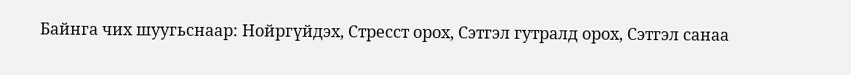Байнга чих шуугьснаар: Нойргүйдэх, Стресст орох, Сэтгэл гутралд орох, Сэтгэл санаа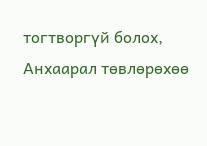тогтворгүй болох, Анхаарал төвлөрөхөө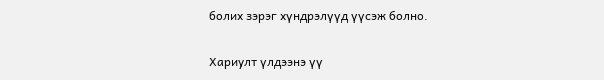болих зэрэг хүндрэлүүд үүсэж болно.

Хариулт үлдээнэ үү